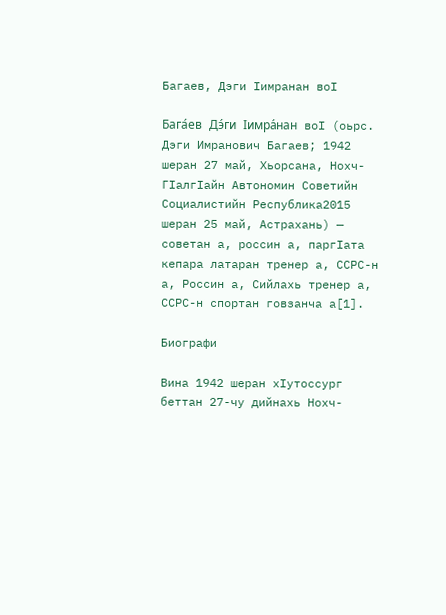Багаев, Дэги Ӏимранан воӀ

Бага́ев Дэ́ги Ӏимра́нан воӀ (оьрс. Дэги Имранович Багаев; 1942 шеран 27 май, Хьорсана, Нохч-ГӀалгӀайн Автономин Советийн Социалистийн Республика2015 шеран 25 май, Астрахань) — советан а, россин а, паргӀата кепара латаран тренер а, ССРС-н а, Россин а, Сийлахь тренер а, ССРС-н спортан говзанча а[1].

Биографи

Вина 1942 шеран хӀутоссург беттан 27-чу дийнахь Нохч-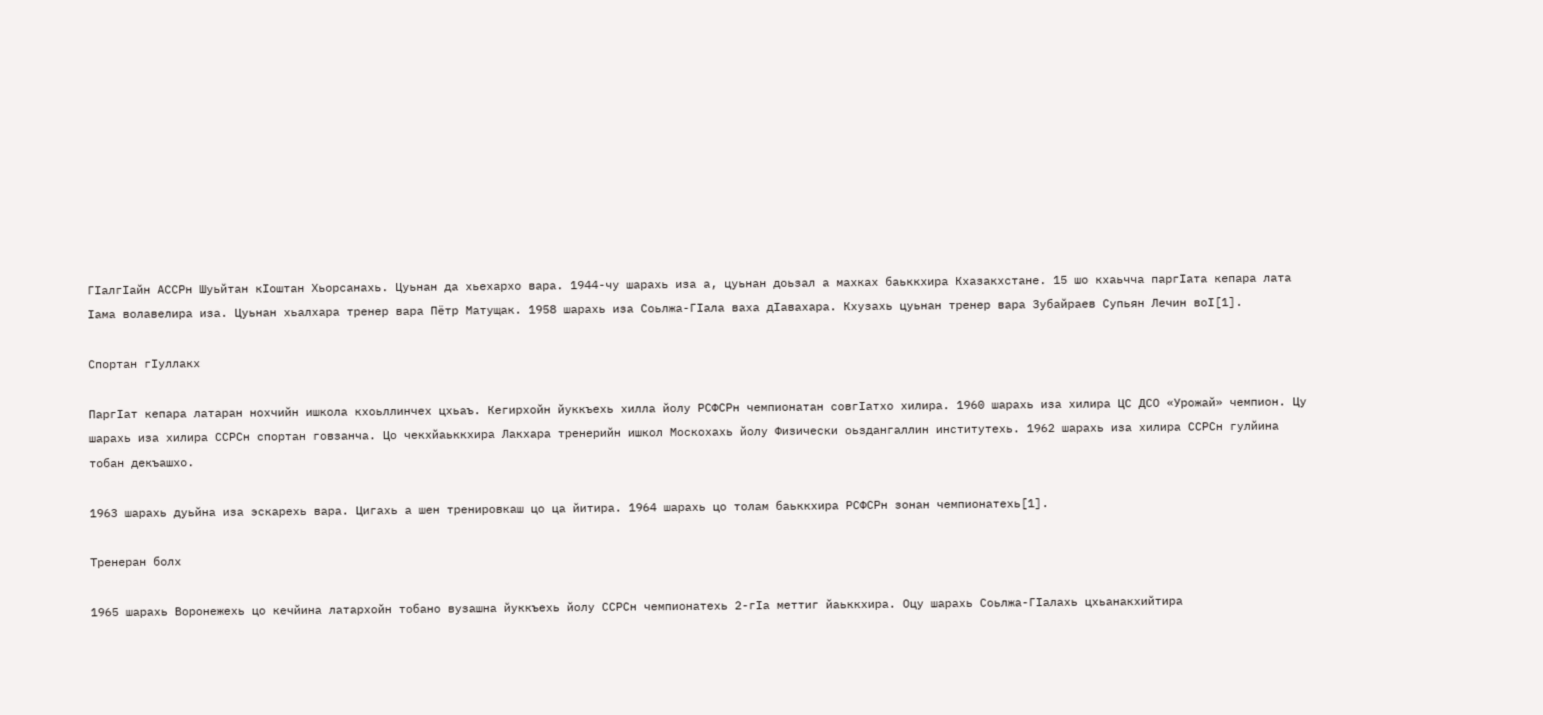ГӀалгӀайн АССРн Шуьйтан кӀоштан Хьорсанахь. Цуьнан да хьехархо вара. 1944-чу шарахь иза а, цуьнан доьзал а махках баьккхира Кхазакхстане. 15 шо кхаьчча паргӀата кепара лата Ӏама волавелира иза. Цуьнан хьалхара тренер вара Пётр Матущак. 1958 шарахь иза Соьлжа-ГӀала ваха дӀавахара. Кхузахь цуьнан тренер вара Зубайраев Супьян Лечин воӀ[1].

Спортан гӀуллакх

ПаргӀат кепара латаран нохчийн ишкола кхоьллинчех цхьаъ. Кегирхойн йуккъехь хилла йолу РСФСРн чемпионатан совгӀатхо хилира. 1960 шарахь иза хилира ЦС ДСО «Урожай» чемпион. Цу шарахь иза хилира ССРСн спортан говзанча. Цо чекхйаьккхира Лакхара тренерийн ишкол Москохахь йолу Физически оьздангаллин институтехь. 1962 шарахь иза хилира ССРСн гулйина тобан декъашхо.

1963 шарахь дуьйна иза эскарехь вара. Цигахь а шен тренировкаш цо ца йитира. 1964 шарахь цо толам баьккхира РСФСРн зонан чемпионатехь[1].

Тренеран болх

1965 шарахь Воронежехь цо кечйина латархойн тобано вузашна йуккъехь йолу ССРСн чемпионатехь 2-гӀа меттиг йаьккхира. Оцу шарахь Соьлжа-ГӀалахь цхьанакхийтира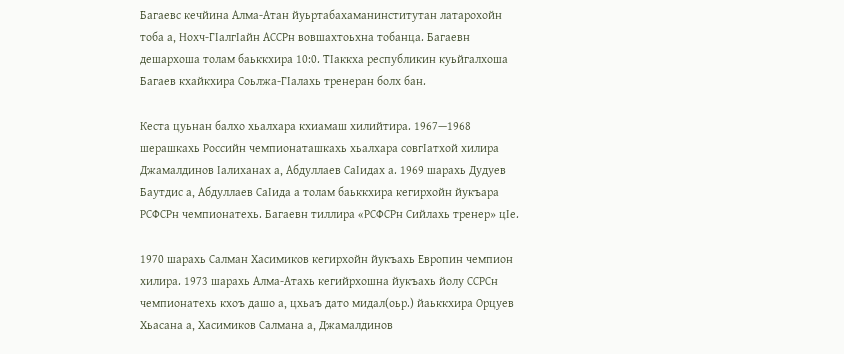Багаевс кечйина Алма-Атан йуьртабахаманинститутан латарохойн тоба а, Нохч-ГӀалгӀайн АССРн вовшахтоьхна тобанца. Багаевн дешархоша толам баьккхира 10:0. ТӀаккха республикин куьйгалхоша Багаев кхайкхира Соьлжа-ГӀалахь тренеран болх бан.

Кеста цуьнан балхо хьалхара кхиамаш хилийтира. 1967—1968 шерашкахь Российн чемпионаташкахь хьалхара совгӀатхой хилира Джамалдинов Ӏалиханах а, Абдуллаев СаӀидах а. 1969 шарахь Дудуев Баутдис а, Абдуллаев СаӀида а толам баьккхира кегирхойн йукъара РСФСРн чемпионатехь. Багаевн тиллира «РСФСРн Сийлахь тренер» цӀе.

1970 шарахь Салман Хасимиков кегирхойн йукъахь Европин чемпион хилира. 1973 шарахь Алма-Атахь кегийрхошна йукъахь йолу ССРСн чемпионатехь кхоъ дашо а, цхьаъ дато мидал(оьр.) йаьккхира Орцуев Хьасана а, Хасимиков Салмана а, Джамалдинов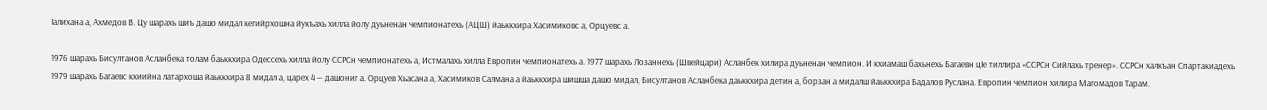Ӏалихана а, Ахмедов В. Цу шарахь шиъ дашо мидал кегийрхошна йукъахь хилла йолу дуьненан чемпионатехь (АЦШ) йаьккхира Хасимиковс а, Орцуевс а.

1976 шарахь Бисултанов Асланбека толам баьккхира Одессехь хилла йолу ССРСн чемпионатехь а, Истмалахь хилла Европин чемпионатехь а. 1977 шарахь Лозаннехь (Швейцари) Асланбек хилира дуьненан чемпион. И кхиамаш бахьнехь Багаевн цӀе тиллира «ССРСн Сийлахь тренер». ССРСн халкъан Спартакиадехь 1979 шарахь Багаевс кхиийна латархоша йаьккхира 8 мидал а, царех 4 — дашониг а. Орцуев Хьасана а, Хасимиков Салмана а йаьккхира шишша дашо мидал, Бисултанов Асланбека даьккхира детин а, борзан а мидалш йаьккхира Бадалов Руслана. Европин чемпион хилира Магомадов Тарам.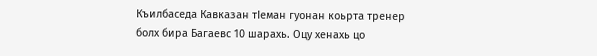Къилбаседа Кавказан тӀеман гуонан коьрта тренер болх бира Багаевс 10 шарахь. Оцу хенахь цо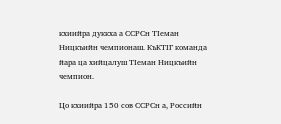кхиийра дуккха а ССРСн ТӀеман Ницкъийн чемпионаш. КъКТӀГ команда йара ца хийцалуш ТӀеман Ницкъийн чемпион.

Цо кхиийра 150 сов ССРСн а, Российн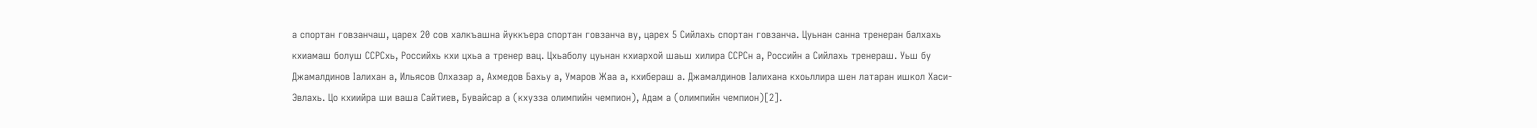а спортан говзанчаш, царех 20 сов халкъашна йуккъера спортан говзанча ву, царех 5 Сийлахь спортан говзанча. Цуьнан санна тренеран балхахь кхиамаш болуш ССРСхь, Российхь кхи цхьа а тренер вац. Цхьаболу цуьнан кхиархой шаьш хилира ССРСн а, Российн а Сийлахь тренераш. Уьш бу Джамалдинов Ӏалихан а, Ильясов Олхазар а, Ахмедов Бахьу а, Умаров Жаа а, кхибераш а. Джамалдинов Ӏалихана кхоьллира шен латаран ишкол Хаси-Эвлахь. Цо кхиийра ши ваша Сайтиев, Бувайсар а (кхузза олимпийн чемпион), Адам а (олимпийн чемпион)[2].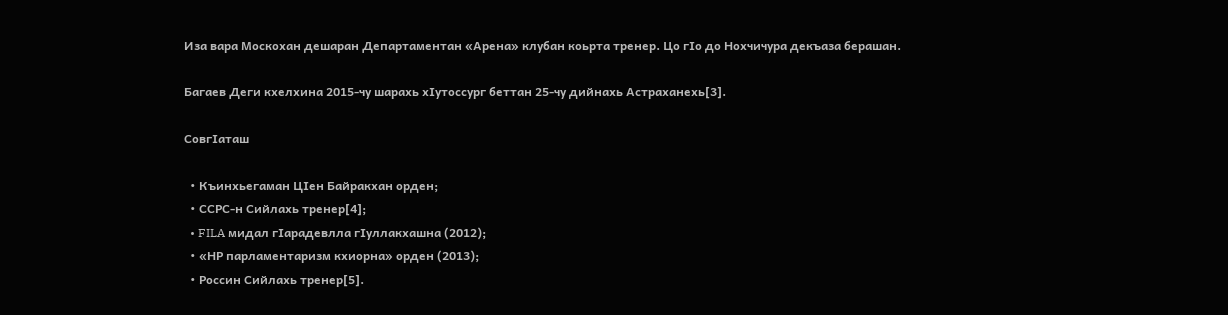Иза вара Москохан дешаран Департаментан «Арена» клубан коьрта тренер. Цо гӀо до Нохчичура декъаза берашан.

Багаев Деги кхелхина 2015-чу шарахь хӀутоссург беттан 25-чу дийнахь Астраханехь[3].

СовгӀаташ

  • Къинхьегаман ЦӀен Байракхан орден;
  • ССРС-н Сийлахь тренер[4];
  • FILA мидал гӀарадевлла гӀуллакхашна (2012);
  • «НР парламентаризм кхиорна» орден (2013);
  • Россин Сийлахь тренер[5].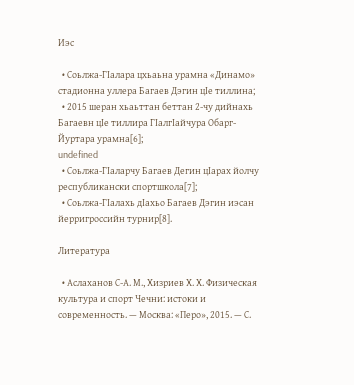Иэс

  • Соьлжа-ГӀалара цхьаьна урамна «Динамо» стадионна уллера Багаев Дэгин цӀе тиллина;
  • 2015 шеран хьаьттан беттан 2-чу дийнахь Багаевн цӀе тиллира ГӀалгӀайчура Обарг-Йуртара урамна[6];
undefined
  • Соьлжа-ГӀаларчу Багаев Дегин цӀарах йолчу республикански спортшкола[7];
  • Соьлжа-ГӀалахь дӀахьо Багаев Дэгин иэсан йерригроссийн турнир[8].

Литература

  • Аслаханов С-А. М., Хизриев Х. Х. Физическая культура и спорт Чечни: истоки и современность. — Москва: «Перо», 2015. — С.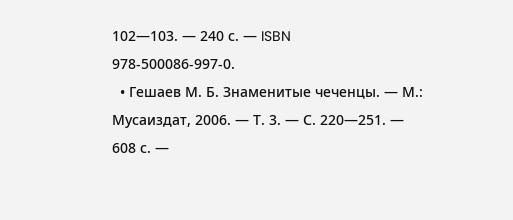102—103. — 240 с. — ISBN 978-500086-997-0.
  • Гешаев М. Б. Знаменитые чеченцы. — М.: Мусаиздат, 2006. — Т. 3. — С. 220—251. — 608 с. —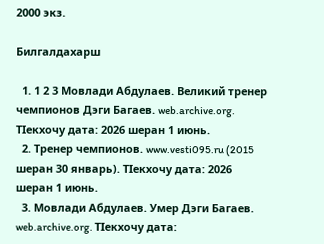2000 экз.

Билгалдахарш

  1. 1 2 3 Мовлади Абдулаев. Великий тренер чемпионов Дэги Багаев. web.archive.org. ТӀекхочу дата: 2026 шеран 1 июнь.
  2. Тренер чемпионов. www.vesti095.ru (2015 шеран 30 январь). ТӀекхочу дата: 2026 шеран 1 июнь.
  3. Мовлади Абдулаев. Умер Дэги Багаев. web.archive.org. ТӀекхочу дата: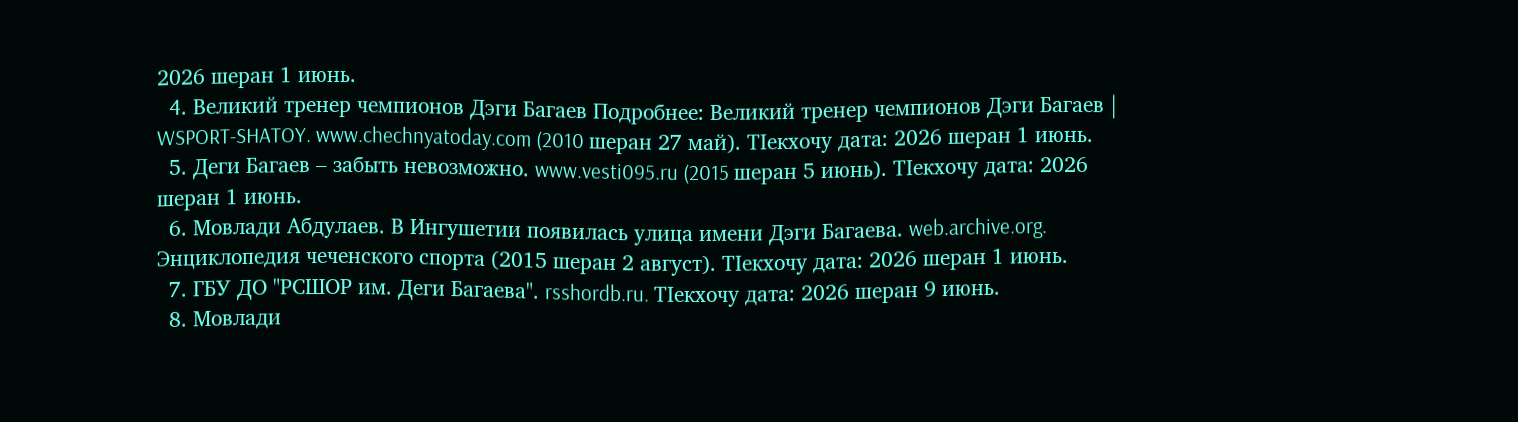2026 шеран 1 июнь.
  4. Великий тренер чемпионов Дэги Багаев Подробнее: Великий тренер чемпионов Дэги Багаев | WSPORT-SHATOY. www.chechnyatoday.com (2010 шеран 27 май). ТӀекхочу дата: 2026 шеран 1 июнь.
  5. Деги Багаев – забыть невозможно. www.vesti095.ru (2015 шеран 5 июнь). ТӀекхочу дата: 2026 шеран 1 июнь.
  6. Мовлади Абдулаев. В Ингушетии появилась улица имени Дэги Багаева. web.archive.org. Энциклопедия чеченского спорта (2015 шеран 2 август). ТӀекхочу дата: 2026 шеран 1 июнь.
  7. ГБУ ДО "РСШОР им. Деги Багаева". rsshordb.ru. ТӀекхочу дата: 2026 шеран 9 июнь.
  8. Мовлади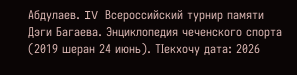Абдулаев. IV Всероссийский турнир памяти Дэги Багаева. Энциклопедия чеченского спорта (2019 шеран 24 июнь). ТӀекхочу дата: 2026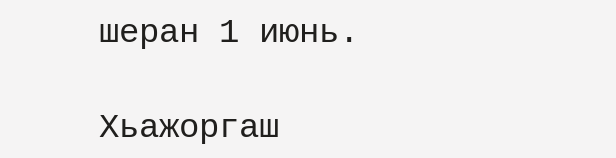шеран 1 июнь.

Хьажоргаш